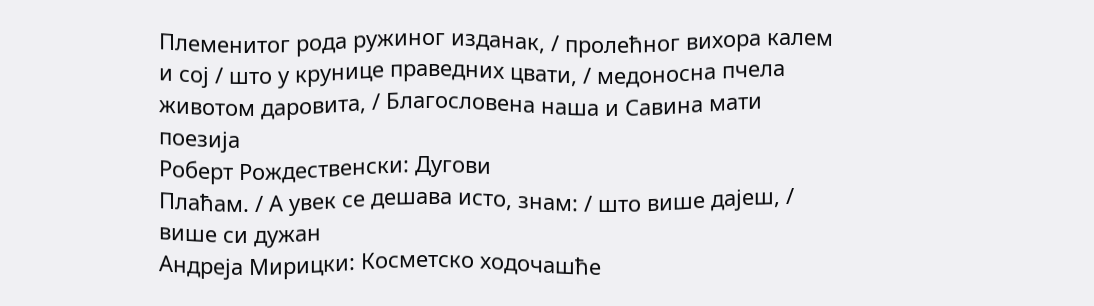Племенитог рода ружиног изданак, / пролећног вихора калем и сој / што у крунице праведних цвати, / медоносна пчела животом даровита, / Благословена наша и Савина мати
поезија
Роберт Рождественски: Дугови
Плаћам. / А увек се дешава исто, знам: / што више дајеш, / више си дужан
Андреја Мирицки: Косметско ходочашће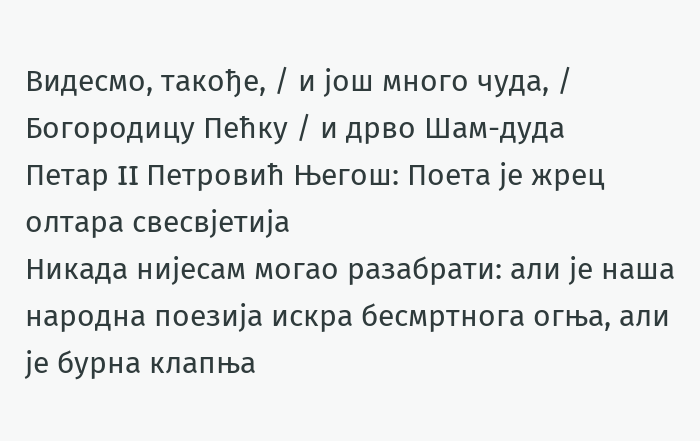Видесмо, такође, / и још много чуда, / Богородицу Пећку / и дрво Шам-дуда
Петар II Петровић Његош: Поета је жрец олтара свесвјетија
Никада нијесам могао разабрати: али је наша народна поезија искра бесмртнога огња, али је бурна клапња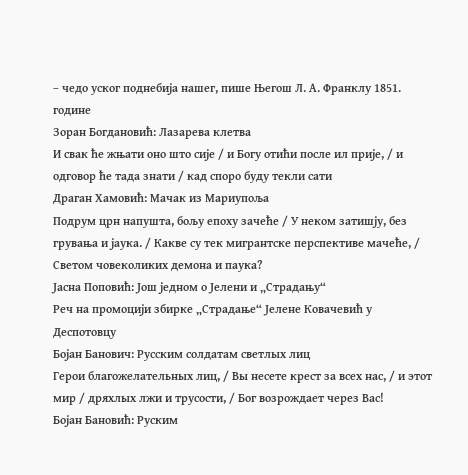– чедо уског поднебија нашег, пише Његош Л. А. Франклу 1851. године
Зоран Богдановић: Лазарева клетва
И свак ће жњати оно што сије / и Богу отићи после ил прије, / и одговор ће тада знати / кад споро буду текли сати
Драган Хамовић: Мачак из Мариупоља
Подрум црн напушта, бољу епоху зачеће / У неком затишју, без грувања и јаука. / Какве су тек мигрантске перспективе мачеће, / Светом човеколиких демона и паука?
Јасна Поповић: Још једном о Јелени и „Страдању“
Реч на промоцији збирке „Страдање“ Јелене Ковачевић у Деспотовцу
Бојан Банович: Русским солдатам светлых лиц
Герои благожелательных лиц, / Вы несете крест за всех нас, / и этот мир / дряхлых лжи и трусости, / Бог возрождает через Вас!
Бојан Бановић: Руским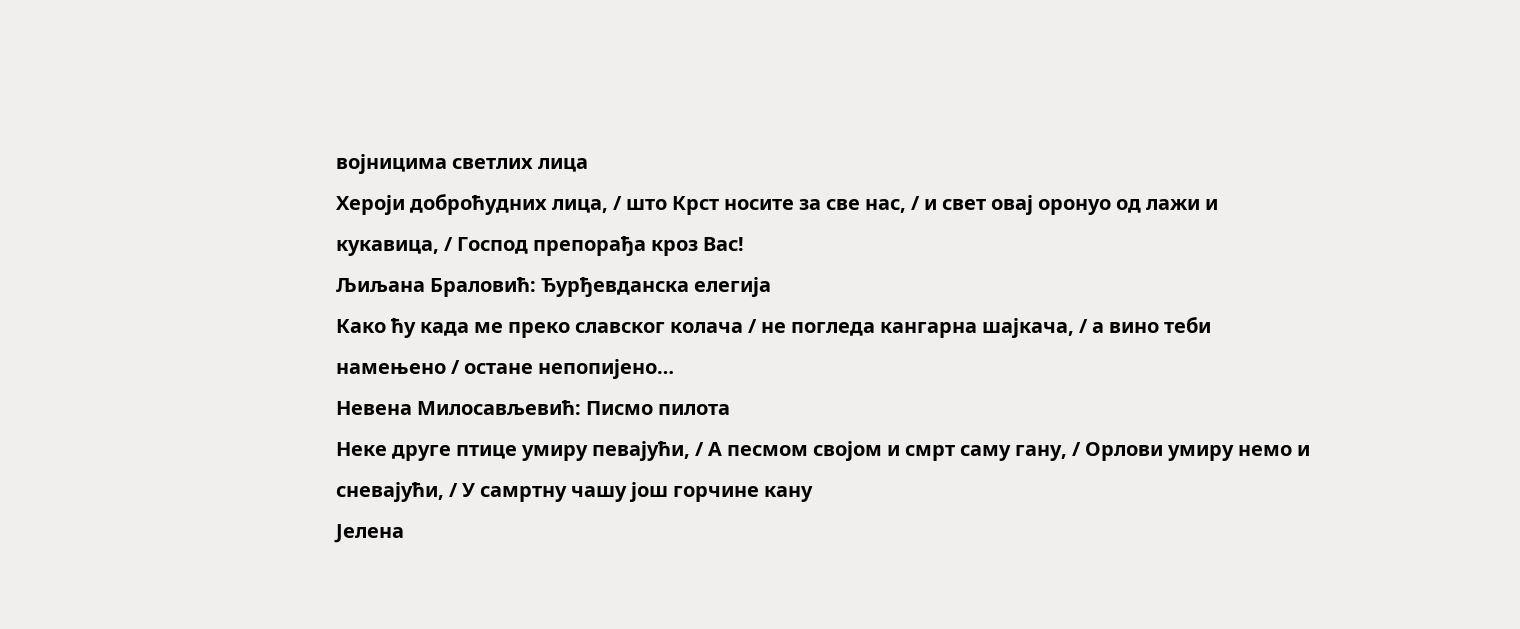војницима светлих лица
Хероји доброћудних лица, / што Крст носите за све нас, / и свет овај оронуо од лажи и кукавица, / Господ препорађа кроз Вас!
Љиљана Браловић: Ђурђевданска елегија
Како ћу када ме преко славског колача / не погледа кангарна шајкача, / а вино теби намењено / остане непопијено…
Невена Милосављевић: Писмо пилота
Неке друге птице умиру певајући, / А песмом својом и смрт саму гану, / Орлови умиру немо и сневајући, / У самртну чашу још горчине кану
Јелена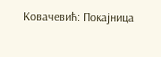Ковачевић: Покајница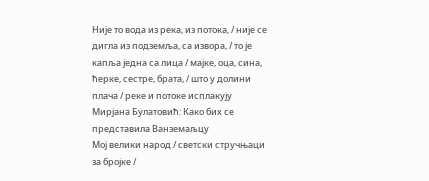Није то вода из река, из потока, / није се дигла из подземља, са извора, / то је капља једна са лица / мајке, оца, сина, ћерке, сестре, брата, / што у долини плача / реке и потоке исплакују
Мирјана Булатовић: Како бих се представила Ванземаљцу
Мој велики народ / светски стручњаци за бројке /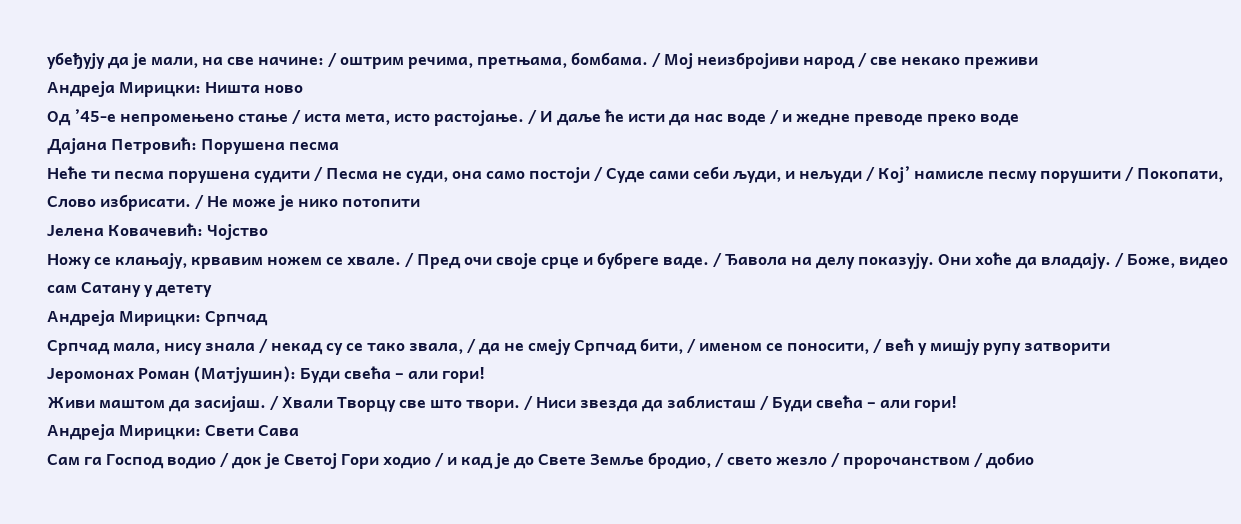убеђују да је мали, на све начине: / оштрим речима, претњама, бомбама. / Мој неизбројиви народ / све некако преживи
Андреја Мирицки: Ништа ново
Од ’45-е непромењено стање / иста мета, исто растојање. / И даље ће исти да нас воде / и жедне преводе преко воде
Дајана Петровић: Порушена песма
Неће ти песма порушена судити / Песма не суди, она само постоји / Суде сами себи људи, и нељуди / Кој’ намисле песму порушити / Покопати, Слово избрисати. / Не може је нико потопити
Јелена Ковачевић: Чојство
Ножу се клањају, крвавим ножем се хвале. / Пред очи своје срце и бубреге ваде. / Ђавола на делу показују. Они хоће да владају. / Боже, видео сам Сатану у детету
Андреја Мирицки: Српчад
Српчад мала, нису знала / некад су се тако звала, / да не смеју Српчад бити, / именом се поносити, / већ у мишју рупу затворити
Јеромонах Роман (Матјушин): Буди свећа – али гори!
Живи маштом да засијаш. / Хвали Творцу све што твори. / Ниси звезда да заблисташ / Буди свећа – али гори!
Андреја Мирицки: Свети Сава
Сам га Господ водио / док је Светој Гори ходио / и кад је до Свете Земље бродио, / свето жезло / пророчанством / добио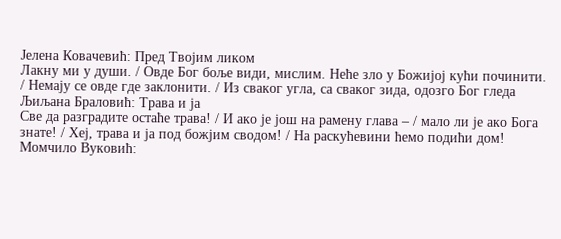Јелена Ковачевић: Пред Твојим ликом
Лакну ми у души. / Овде Бог боље види, мислим. Неће зло у Божијој кући починити. / Немају се овде где заклонити. / Из сваког угла, са сваког зида, одозго Бог гледа
Љиљана Браловић: Трава и ја
Све да разградите остаће трава! / И ако је још на рамену глава – / мало ли је ако Бога знате! / Хеј, трава и ја под божјим сводом! / На раскућевини ћемо подићи дом!
Момчило Вуковић: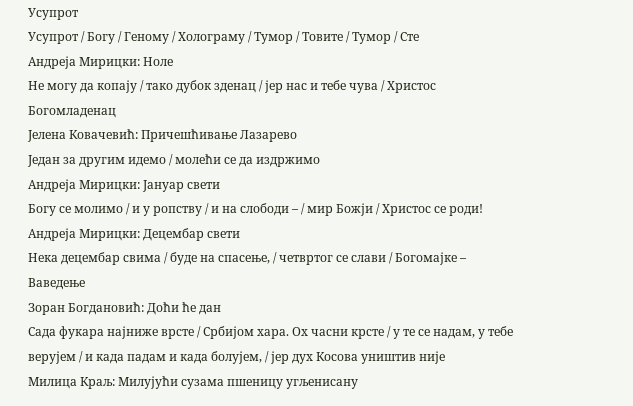Усупрот
Усупрот / Богу / Геному / Холограму / Тумор / Товите / Тумор / Сте
Андреја Мирицки: Ноле
Не могу да копају / тако дубок зденац / јер нас и тебе чува / Христос Богомладенац
Јелена Ковачевић: Причешћивање Лазарево
Један за другим идемо / молећи се да издржимо
Андреја Мирицки: Јануар свети
Богу се молимо / и у ропству / и на слободи – / мир Божји / Христос се роди!
Андреја Мирицки: Децембар свети
Нека децембар свима / буде на спасење, / четвртог се слави / Богомајке – Ваведење
Зоран Богдановић: Доћи ће дан
Сада фукара најниже врсте / Србијом хара. Ох часни крсте / у те се надам, у тебе верујем / и када падам и када болујем, / јер дух Косова уништив није
Милица Краљ: Милујући сузама пшеницу угљенисану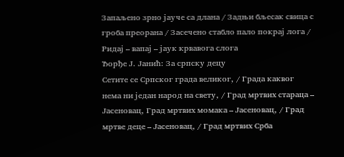Запаљено зрно јауче са длана / Задњи бљесак свица с гроба преорана / Засечено стабло пало покрај лога / Ридај – вапај – јаук крвавога слога
Ђорђе Ј. Јанић: За српску децу
Сетите се Српског града великог, / Града каквог нема ни један народ на свету, / Град мртвих стараца – Јасеновац, Град мртвих момака – Јасеновац, / Град мртве деце – Јасеновац, / Град мртвих Срба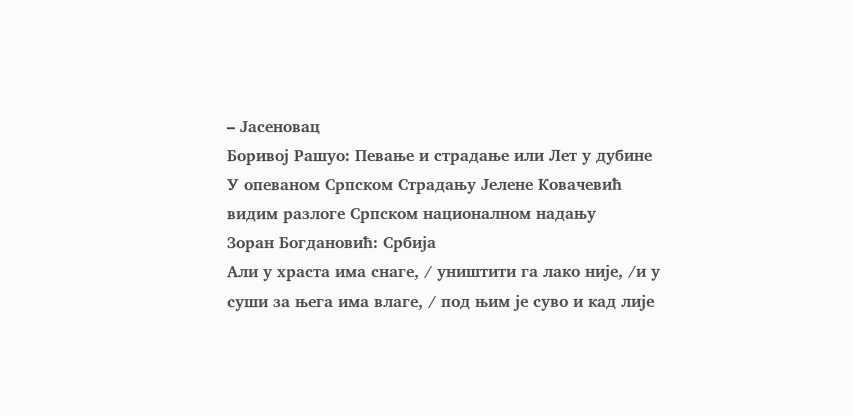– Јасеновац
Боривој Рашуо: Певање и страдање или Лет у дубине
У опеваном Српском Страдању Јелене Ковачевић видим разлоге Српском националном надању
Зоран Богдановић: Србија
Али у храста има снаге, / уништити га лако није, /и у суши за њега имa влаге, / под њим је суво и кад лије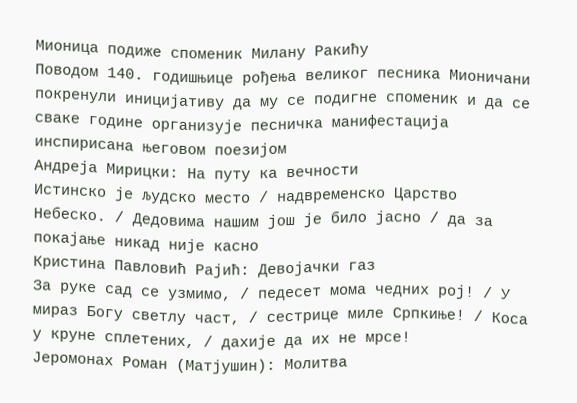Мионица подиже споменик Милану Ракићу
Поводом 140. годишњице рођења великог песника Мионичани покренули иницијативу да му се подигне споменик и да се сваке године организује песничка манифестација инспирисана његовом поезијом
Андреја Мирицки: На путу ка вечности
Истинско је људско место / надвременско Царство Небеско. / Дедовима нашим још је било јасно / да за покајање никад није касно
Кристина Павловић Рајић: Девојачки газ
За руке сад се узмимо, / педесет мома чедних рој! / У мираз Богу светлу част, / сестрице миле Српкиње! / Коса у круне сплетених, / дахије да их не мрсе!
Јеромонах Роман (Матјушин): Молитва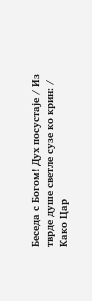Беседа с Богом! Дух посустаје / Из тврде душе светле сузе ко крин: / Како Цар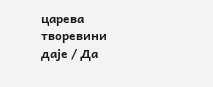царева творевини даје / Да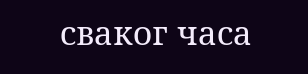сваког часа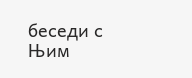беседи с Њим